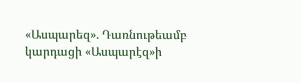«Ասպարեզ». Դառնութեամբ կարդացի «Ասպարէզ»ի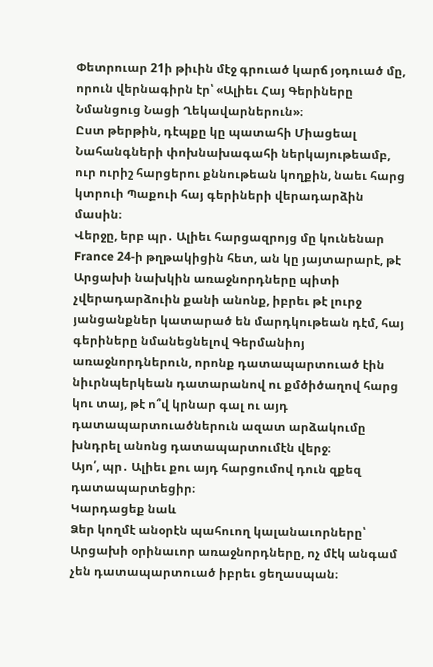Փետրուար 21ի թիւին մէջ գրուած կարճ յօդուած մը, որուն վերնագիրն էր՝ «Ալիեւ Հայ Գերիները Նմանցուց Նացի Ղեկավարներուն»։
Ըստ թերթին, դէպքը կը պատահի Միացեալ Նահանգների փոխնախագահի ներկայութեամբ, ուր ուրիշ հարցերու քննութեան կողքին, նաեւ հարց կտրուի Պաքուի հայ գերիների վերադարձին մասին։
Վերջը, երբ պր․ Ալիեւ հարցազրոյց մը կունենար France 24-ի թղթակիցին հետ, ան կը յայտարարէ, թէ Արցախի նախկին առաջնորդները պիտի չվերադարձուին քանի անոնք, իբրեւ թէ լուրջ յանցանքներ կատարած են մարդկութեան դէմ, հայ գերիները նմանեցնելով Գերմանիոյ առաջնորդներուն, որոնք դատապարտուած էին նիւրնպերկեան դատարանով ու քմծիծաղով հարց կու տայ, թէ ո՞վ կրնար գալ ու այդ դատապարտուածներուն ազատ արձակումը խնդրել անոնց դատապարտումէն վերջ։
Այո՛, պր․ Ալիեւ քու այդ հարցումով դուն զքեզ դատապարտեցիր։
Կարդացեք նաև
Ձեր կողմէ անօրէն պահուող կալանաւորները՝ Արցախի օրինաւոր առաջնորդները, ոչ մէկ անգամ չեն դատապարտուած իբրեւ ցեղասպան։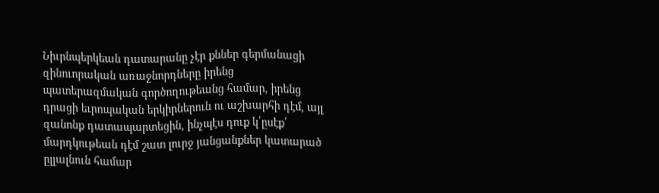Նիւրնպերկեան դատարանը չէր քններ գերմանացի զինուորական առաջնորդները իրենց պատերազմական գործողութեանց համար, իրենց դրացի եւրոպական երկիրներուն ու աշխարհի դէմ, այլ զանոնք դատապարտեցին, ինչպէս դուք կ՛ըսէք՝ մարդկութեան դէմ շատ լուրջ յանցանքներ կատարած ըլլալնուն համար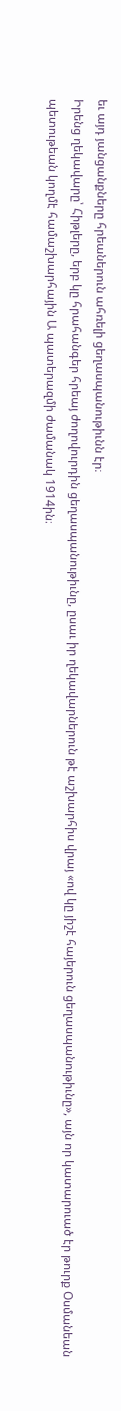եւ այդ յանցանքները հրեաներուն ահռելի ցեղասպանութիւնն էր։
Իրենց ղեկավարը՝ Հիթլերը, երբ կը հրահանգեր հրեայ ժողովուրդին ցեղասպանութիւնը, ըսաւ իր ղեկավարներուն թէ աշխարհիս վրայ «ով կը յիշէ հայերուն ցեղասպանութիւնը», այն որ կատարուած էր թուրք Օսմանեան պետութեան կողմէ համաշխարհային Ա պատերազմի ժամանակ 1914ին։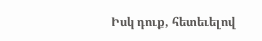Իսկ դուք, հետեւելով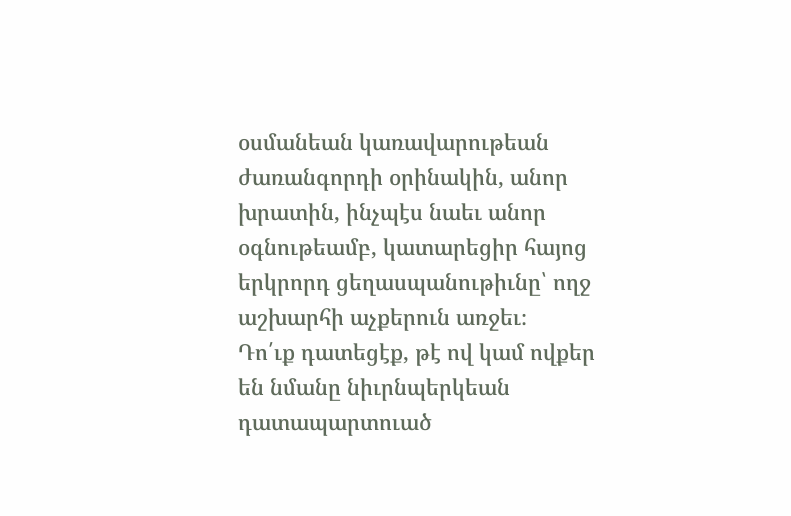օսմանեան կառավարութեան ժառանգորդի օրինակին, անոր խրատին, ինչպէս նաեւ անոր օգնութեամբ, կատարեցիր հայոց երկրորդ ցեղասպանութիւնը՝ ողջ աշխարհի աչքերուն առջեւ։
Դո՛ւք դատեցէք, թէ ով կամ ովքեր են նմանը նիւրնպերկեան դատապարտուած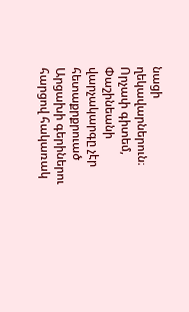նացի ղեկավարներուն։
Որչափ գիտեմ, Փաշինեանի վարչակարգը չէր հետաքրքրուած Արցախի գերիներու հարցով հակառակ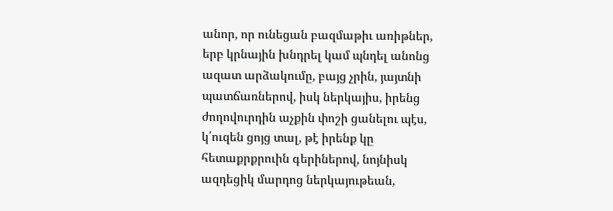անոր, որ ունեցան բազմաթիւ առիթներ, երբ կրնային խնդրել կամ պնդել անոնց ազատ արձակումը, բայց չրին, յայտնի պատճառներով, իսկ ներկայիս, իրենց ժողովուրդին աչքին փոշի ցանելու պէս, կ՛ուզեն ցոյց տալ, թէ իրենք կը հետաքրքրուին գերիներով, նոյնիսկ ազդեցիկ մարդոց ներկայութեան,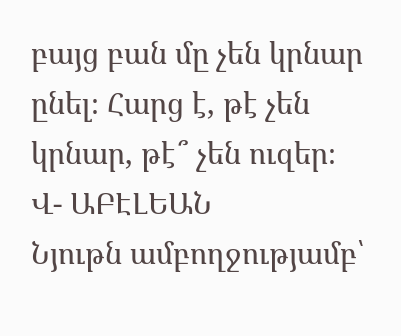բայց բան մը չեն կրնար ընել։ Հարց է, թէ չեն կրնար, թէ՞ չեն ուզեր։
Վ- ԱԲԷԼԵԱՆ
Նյութն ամբողջությամբ՝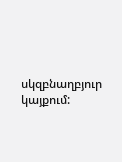սկզբնաղբյուր կայքում: